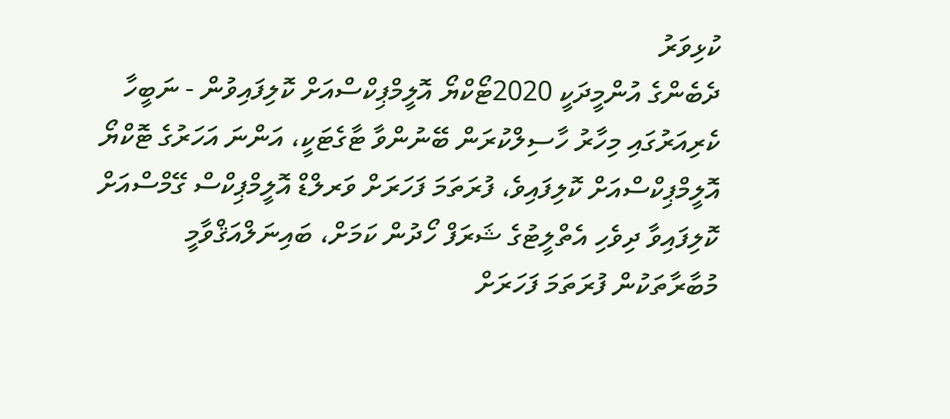ކުޅިވަރު
ދެބެންގެ އުންމީދަކީ 2020ޓޯކްޔޯ އޮލީމްޕިކްސްއަށް ކޮލިފައިވުން - ނަބީހާ
ކެރިއަރުގައި މިހާރު ހާސިލްކުރަން ބޭނުންވާ ޓާގެޓަކީ، އަންނަ އަހަރުގެ ޓޮކްޔޯ އޮލީމްޕިކްސްއަށް ކޮލިފައިވެ، ފުރަތަމަ ފަހަރަށް ވަރލްޑް އޮލީމްޕިކްސް ގޭމްސްއަށް ކޮލިފައިވާ ދިވެހި އެތްލީޓުގެ ޝަރަފް ހޯދުން ކަމަށް، ބައިނަލްއަޤްވާމީ މުބާރާތަކުން ފުރަތަމަ ފަހަރަށް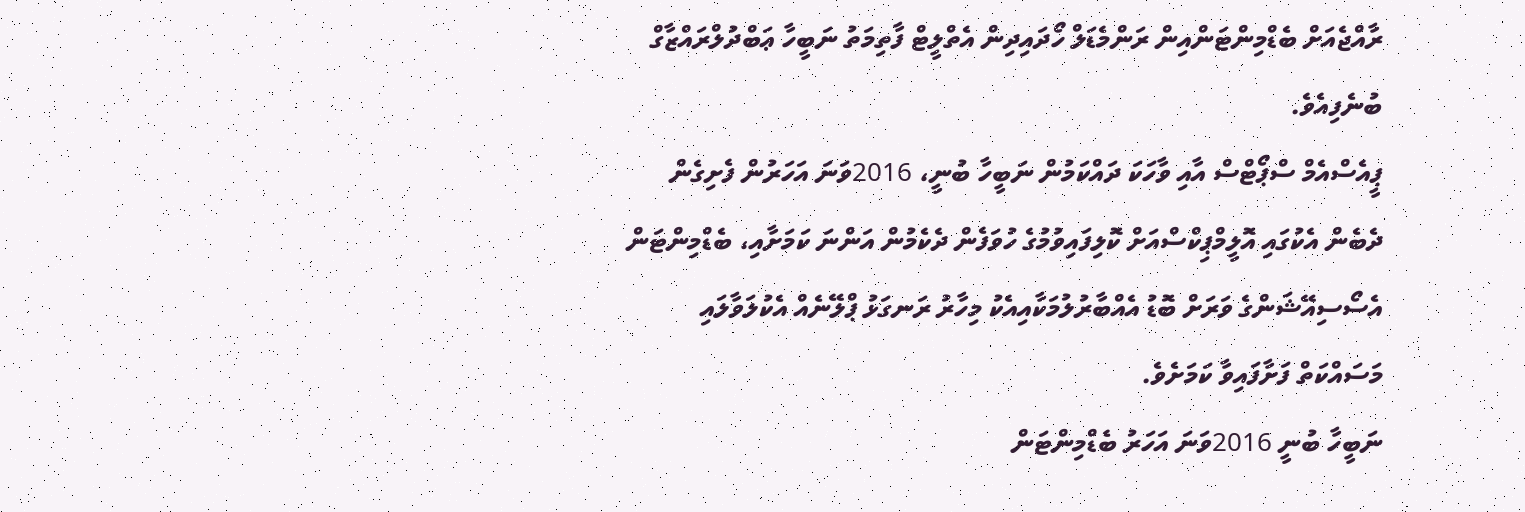ރާއްޖެއަށް ބެޑްމިންޓަންއިން ރަންމެޑަލް ހޯދައިދިން އެތްލީޓް ފާތިމަތު ނަބީހާ ޢަބްދުލްރައްޒާގް ބުނެފިއެވެ.
ޕީއެސްއެމް ސްޕޯޓްސް އާއި ވާހަކަ ދައްކަމުން ނަބީހާ ބުނީ، 2016ވަނަ އަހަރުން ފެށިގެން ދެބެން އެކުގައި އޮލީމްޕިކްސްއަށް ކޮލިފައިވުމުގެ ހުވަފެން ދެކެމުން އަންނަ ކަމަށާއި، ބެޑްމިންޓަން އެސޯސިއޭޝަންގެ ވަރަށް ބޮޑު އެއްބާރުލުމަކާއިއެކު މިހާރު ރަނގަޅު ޕްލޭނެއް އެކުލަވާލައި މަސައްކަތް ފަށާފައިވާ ކަމަށެވެ.
ނަބީހާ ބުނީ 2016ވަނަ އަހަރު ބެޑްމިންޓަން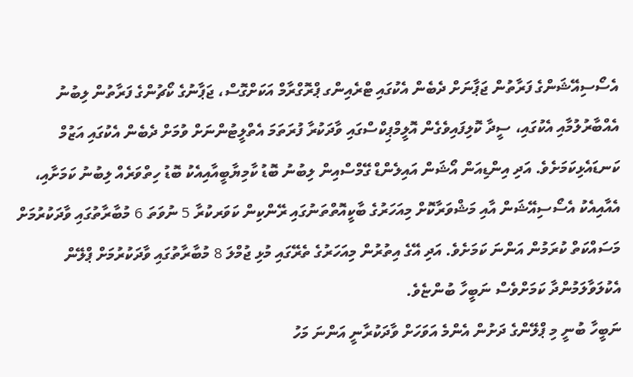އެސޯސިއޭޝަންގެ ފަރާތުން ޖަޕާނަށް ދެބެން އެކުގައި ޓްރެއިންގ ޕްރޮގްރާމް އަކަށްގޮސް، ޖަޕާނުގެ ކޯޗުންގެ ފަރާތުން ލިބުނު އެއްބާރުލުމާއި އެކުގައި، ސީދާ ކޮލިފައިވެގެން އޮލީމްޕިކްސްގައި ވާދަކުރާ ފުރަތަމަ އެތްލީޓުންނަށް ވުމަށް ދެބެން އެކުގައި އަޒުމް ކަނޑައެޅިކަމަށެވެ. އަދި އިންޑިއަން އޯޝަން އައިލެންޑް ގޭމްސްއިން ލިބުނު ބޮޑު ކާމިޔާބީއާއިއެކު ބޮޑު ހިތްވަރެއް ލިބުނު ކަމަށާއި، އެއާއިއެކު އެސޯސިއޭޝަން އާއި މަޝްވަރާކޮށް މިއަހަރުގެ ބާކީއޮތްތަނުގައި ރޭންކިން ކަވަރކުރާ 5 ނުވަތަ 6 މުބާރާތުގައި ވާދަކުރުމަށް މަސައްކަތް ކުރަމުން އަންނަ ކަމަށެވެ. އަދި އޭގެ އިތުރުން މިއަހަރުގެ ތެރޭގައި މުޅި ޖުމްލަ 8 މުބާރާތުގައި ވާދަކުރުމަށް ޕްލޭން އެކުލަވާލަމުންދާ ކަމަށްވެސް ނަބީހާ ބުންޏެވެ.
ނަބީހާ ބުނީ މި ޕްލޭންގެ ދަށުން އެންމެ އަވަހަށް ވާދަކުރާނީ އަންނަ މަހު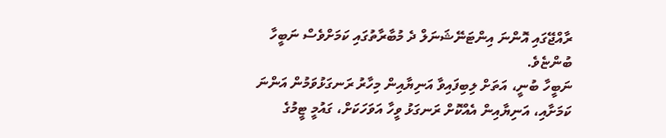ރާއްޖޭގައި އޮންނަ އިންޓަނޭޝަނަލް ދެ މުބާރާތުގައި ކަމަށްވެސް ނަބީހާ ބުންޏެވެ.
ނަބީހާ ބުނީ، އަތަށް ލިބިފައިވާ އަނިޔާއިން މިހާރު ރަނގަޅުވަމުން އަންނަ ކަމަށާއި، އަނިޔާއިން އެއްކޮށް ރަނގަޅު ވީހާ އަވަހަކަށް، ގައުމީ ޓީމުގެ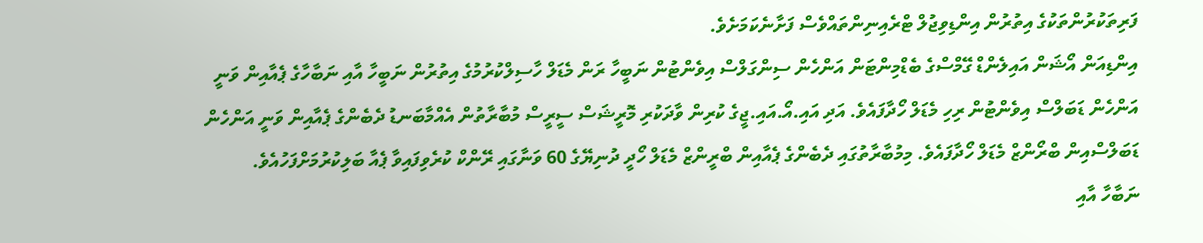ފަރިތަކުރުންތަކުގެ އިތުރުން އިންޑިވިޖުލް ޓްރެއިނިންތައްވެސް ފަށާނެކަމަށެވެ.
އިންޑިއަން އޯޝަން އައިލެންޑް ގޭމްސްގެ ބެޑްމިންޓަން އަންހެން ސިންގަލްސް އިވެންޓުން ނަބީހާ ރަން މެޑަލް ހާސިލްކުރުމުގެ އިތުރުން ނަބީހާ އާއި ނަބާހާގެ ޕެއާއިން ވަނީ އަންހެން ޑަބަލްސް އިވެންޓުން ރިހި މެޑަލް ހޯދާފައެވެ. އަދި އައި.އޯ.އައި.ޖީގެ ކުރިން ވާދަކުރި މޮރީޝަސް ސީރީސް މުބާރާތުން އެއްމާބަނޑު ދެބެންގެ ޕެއާއިން ވަނީ އަންހެން ޑަބަލްސްއިން ބްރޯންޒް މެޑަލް ހޯދާފައެވެ. މިމުބާރާތުގައި ދެބެންގެ ޕެއާއިން ބްރީންޒް މެޑަލް ހޯދީ ދުނިޔޭގެ 60 ވަނާގައި ރޭންކް ކުރެވިފައިވާ ޕެއާ ބަލިކުރުމަށްފަހުއެވެ.
ނަބާހާ އާއި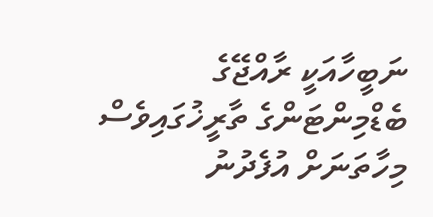ނަބީހާއަކީ ރާއްޖޭގެ ބެޑްމިންޓަންގެ ތާރީޚުގައިވެސް މިހާތަނަށް އުފެދުނު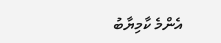އެންމެ ކާމިޔާބު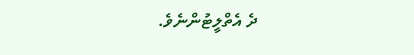ދެ އެތްލީޓުންނެވެ.